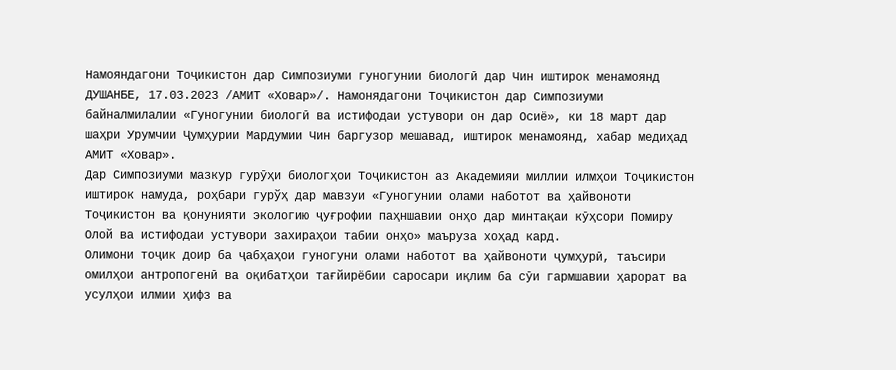Намояндагони Тоҷикистон дар Симпозиуми гуногунии биологӣ дар Чин иштирок менамоянд
ДУШАНБЕ, 17.03.2023 /АМИТ «Ховар»/. Намонядагони Тоҷикистон дар Симпозиуми байналмилалии «Гуногунии биологӣ ва истифодаи устувори он дар Осиё», ки 18 март дар шаҳри Урумчии Ҷумҳурии Мардумии Чин баргузор мешавад, иштирок менамоянд, хабар медиҳад АМИТ «Ховар».
Дар Симпозиуми мазкур гурӯҳи биологҳои Тоҷикистон аз Академияи миллии илмҳои Тоҷикистон иштирок намуда, роҳбари гурўҳ дар мавзуи «Гуногунии олами наботот ва ҳайвоноти Тоҷикистон ва қонунияти экологию ҷуғрофии паҳншавии онҳо дар минтақаи кӯҳсори Помиру Олой ва истифодаи устувори захираҳои табии онҳо» маъруза хоҳад кард.
Олимони тоҷик доир ба ҷабҳаҳои гуногуни олами наботот ва ҳайвоноти ҷумҳурӣ, таъсири омилҳои антропогенӣ ва оқибатҳои тағйирёбии саросари иқлим ба сӯи гармшавии ҳарорат ва усулҳои илмии ҳифз ва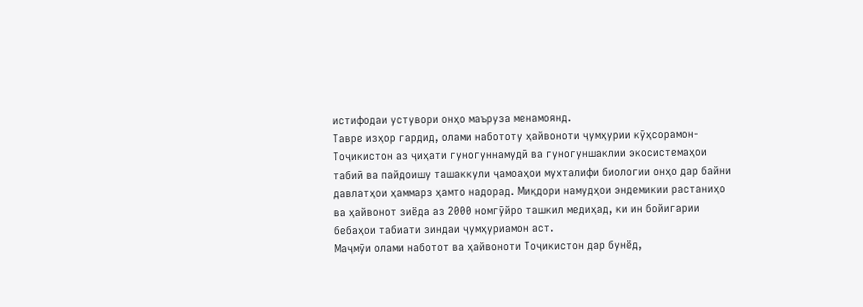истифодаи устувори онҳо маъруза менамоянд.
Тавре изҳор гардид, олами набототу ҳайвоноти ҷумҳурии кӯҳсорамон- Тоҷикистон аз ҷиҳати гуногуннамудӣ ва гуногуншаклии экосистемаҳои табиӣ ва пайдоишу ташаккули ҷамоаҳои мухталифи биологии онҳо дар байни давлатҳои ҳаммарз ҳамто надорад. Миқдори намудҳои эндемикии растаниҳо ва ҳайвонот зиёда аз 2000 номгӯйро ташкил медиҳад, ки ин бойигарии бебаҳои табиати зиндаи ҷумҳуриамон аст.
Маҷмӯи олами наботот ва ҳайвоноти Тоҷикистон дар бунёд,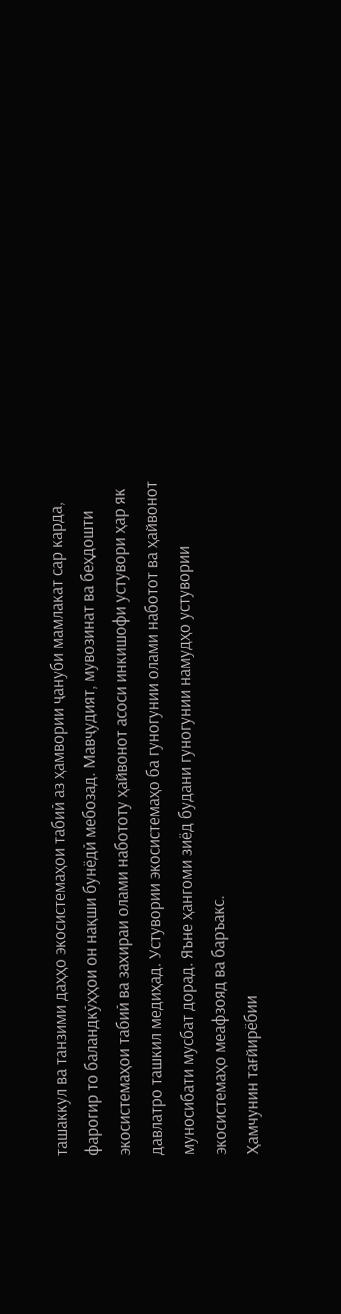ташаккул ва танзими даҳҳо экосистемаҳои табиӣ аз ҳамвории ҷануби мамлакат сар карда, фарогир то баландкӯҳҳои он нақши бунёдӣ мебозад. Мавҷудият, мувозинат ва беҳдошти экосистемаҳои табиӣ ва захираи олами набототу ҳайвонот асоси инкишофи устувори ҳар як давлатро ташкил медиҳад. Устувории экосистемаҳо ба гуногунии олами наботот ва ҳайвонот муносибати мусбат дорад. Яъне ҳангоми зиёд будани гуногунии намудҳо устувории экосистемаҳо меафзояд ва баръакс.
Ҳамчунин тағйирёбии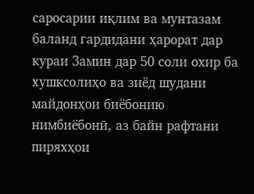саросарии иқлим ва мунтазам баланд гардидани ҳарорат дар кураи Замин дар 50 соли охир ба хушксолиҳо ва зиёд шудани майдонҳои биёбонию нимбиёбонӣ, аз байн рафтани пиряхҳои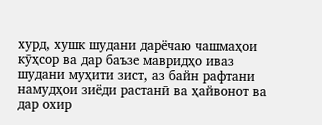хурд, хушк шудани дарёчаю чашмаҳои кӯҳсор ва дар баъзе мавридҳо иваз шудани муҳити зист, аз байн рафтани намудҳои зиёди растанӣ ва ҳайвонот ва дар охир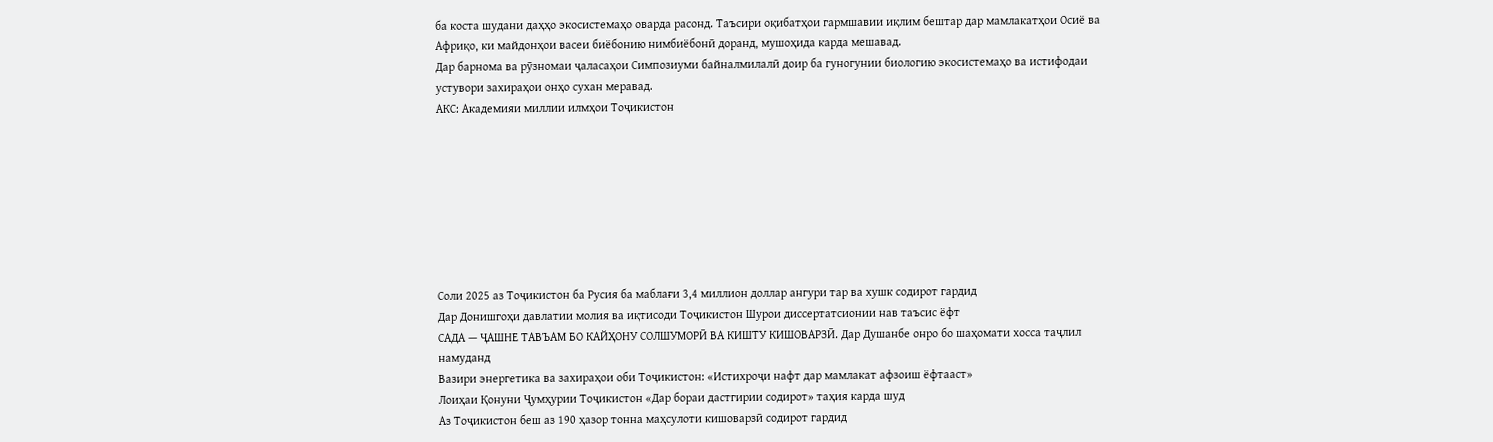ба коста шудани даҳҳо экосистемаҳо оварда расонд. Таъсири оқибатҳои гармшавии иқлим бештар дар мамлакатҳои Осиё ва Африқо, ки майдонҳои васеи биёбонию нимбиёбонӣ доранд, мушоҳида карда мешавад.
Дар барнома ва рӯзномаи ҷаласаҳои Симпозиуми байналмилалӣ доир ба гуногунии биологию экосистемаҳо ва истифодаи устувори захираҳои онҳо сухан меравад.
АКС: Академияи миллии илмҳои Тоҷикистон








Соли 2025 аз Тоҷикистон ба Русия ба маблағи 3,4 миллион доллар ангури тар ва хушк содирот гардид
Дар Донишгоҳи давлатии молия ва иқтисоди Тоҷикистон Шурои диссертатсионии нав таъсис ёфт
САДА — ҶАШНЕ ТАВЪАМ БО КАЙҲОНУ СОЛШУМОРӢ ВА КИШТУ КИШОВАРЗӢ. Дар Душанбе онро бо шаҳомати хосса таҷлил намуданд
Вазири энергетика ва захираҳои оби Тоҷикистон: «Истихроҷи нафт дар мамлакат афзоиш ёфтааст»
Лоиҳаи Қонуни Ҷумҳурии Тоҷикистон «Дар бораи дастгирии содирот» таҳия карда шуд
Аз Тоҷикистон беш аз 190 ҳазор тонна маҳсулоти кишоварзӣ содирот гардид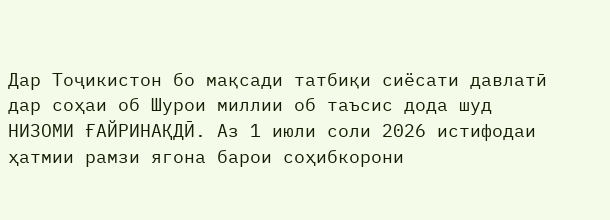Дар Тоҷикистон бо мақсади татбиқи сиёсати давлатӣ дар соҳаи об Шурои миллии об таъсис дода шуд
НИЗОМИ ҒАЙРИНАҚДӢ. Аз 1 июли соли 2026 истифодаи ҳатмии рамзи ягона барои соҳибкорони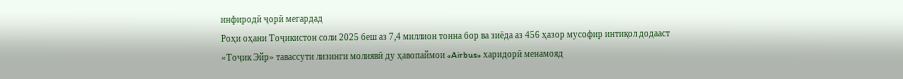инфиродӣ ҷорӣ мегардад
Роҳи оҳани Тоҷикистон соли 2025 беш аз 7,4 миллион тонна бор ва зиёда аз 456 ҳазор мусофир интиқол додааст
«Тоҷик Эйр» тавассути лизинги молиявӣ ду ҳавопаймои «Airbus» харидорӣ менамояд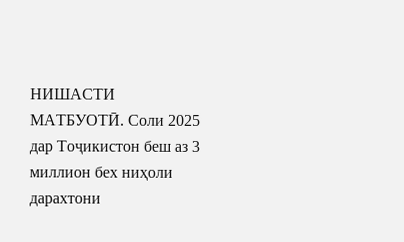НИШАСТИ МАТБУОТӢ. Соли 2025 дар Тоҷикистон беш аз 3 миллион бех ниҳоли дарахтони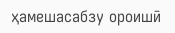ҳамешасабзу ороишӣ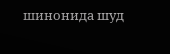шинонида шуд